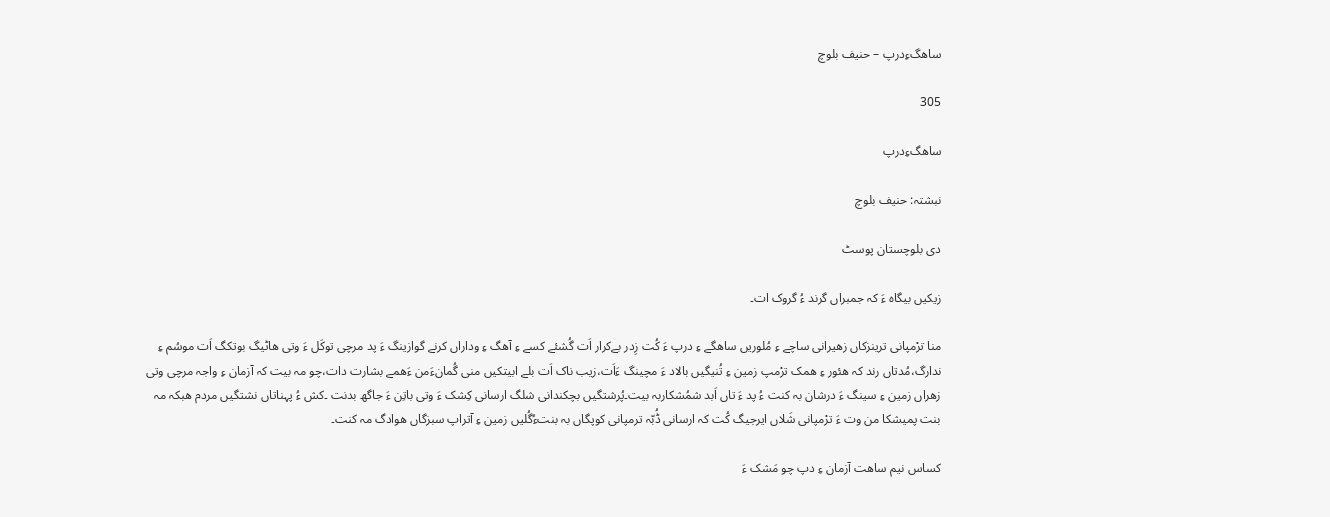ساھگءِدرپ – حنیف بلوچ

305

ساھگءِدرپ

نبشتہ: حنیف بلوچ

دی بلوچستان پوسٹ

زیکیں بیگاہ ءَ کہ جمبراں گرند ءُ گروک ات۔

منا ترْمپانی ترینزکاں زھیرانی ساچے ءِ مُلوریں ساھگے ءِ درپ ءَ کُت زِدر بےکرار اَت گُشئے کسے ءِ آھگ ءِ وداراں کرنے گوازینگ ءَ پد مرچی توکَل ءَ وتی ھاٹیگ بوتکگ اَت موسُم ءِ ندارگ،مُدتاں رند کہ ھئور ءِ ھمک ترْمپ زمین ءِ تُنیگیں بالاد ءَ مچینگ ءَاَت،زیب ناک اَت بلے ابیتکیں منی گُمانءَمن ءَھمے بشارت دات،چو مہ بیت کہ آزمان ءِ واجہ مرچی وتی زھراں زمین ءِ سینگ ءَ درشان بہ کنت ءُ پد ءَ تاں اَبد شمُشکاربہ بیت۔پُرشتگیں بچکندانی شلگ ارسانی کِشک ءَ وتی باتِن ءَ جاگھ بدنت ۔کش ءُ پہناتاں نشتگیں مردم ھبکہ مہ بنت پمیشکا من وت ءَ ترْمپانی شَلاں ایرجیگ کُت کہ ارسانی ڈُبّہ ترمپانی کوپگاں بہ بنتءُگُلیں زمین ءِ آتراپ سبزگاں ھوادگ مہ کنت۔

کساس نیم ساھت آزمان ءِ دپ چو مَشک ءَ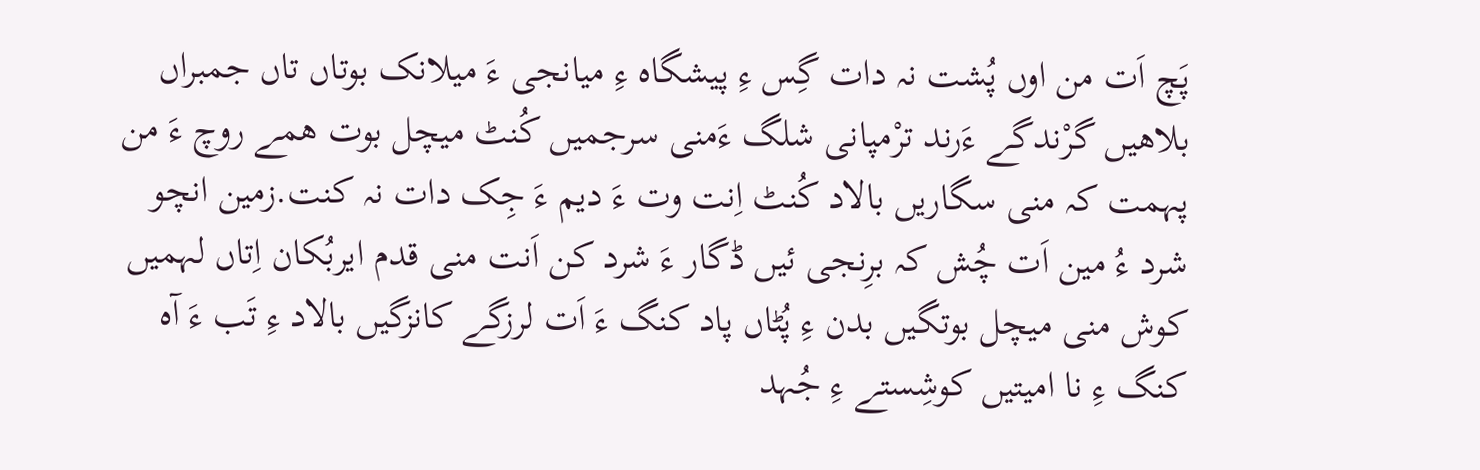پَچ اَت من اوں پُشت نہ دات گِس ءِ پیشگاہ ءِ میانجی ءَ میلانک بوتاں تاں جمبراں بلاھیں گرْندگے ءَرند ترْمپانی شلگ ءَمنی سرجمیں کُنٹ میچل بوت ھمے روچ ءَ من پہمت کہ منی سگاریں بالاد کُنٹ اِنت وت ءَ دیم ءَ جِک دات نہ کنت.زمین انچو شرد ءُ مین اَت چُش کہ برِنجی ئیں ڈگار ءَ شرد کن اَنت منی قدم ایربُکان اِتاں لہمیں کوش منی میچل بوتگیں بدن ءِ پُٹاں پاد کنگ ءَ اَت لرزگے کانزگیں بالاد ءِ تَب ءَ آہ کنگ ءِ نا امیتیں کوشِستے ءِ جُہد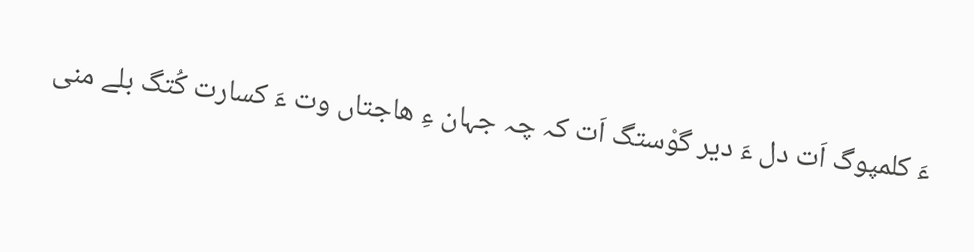ءَ کلمپوگ اَت دل ءَ دیر گوْستگ اَت کہ چہ جہان ءِ ھاجتاں وت ءَ کسارت کُتگ بلے منی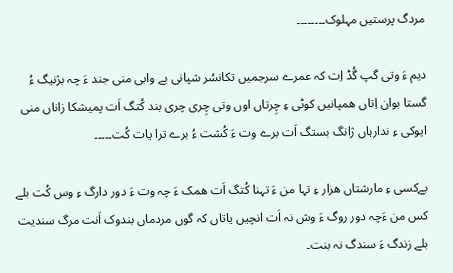مردگ پرستیں مہلوک۔۔۔۔۔۔۔۔

دیم ءَ وتی گپ گُڈ اِت کہ عمرے سرجمیں تکانسُر شپانی بے وابی منی جند ءَ چہ بژنیگ ءُ گستا بوان اِتاں ھمپانیں کوٹی ءِ چِرتاں اوں وتی چِری چری بند کُتگ اَت پمیشکا زاناں منی ایوکی ءِ ندارہاں ژانگ بستگ اَت برے وت ءَ کُشت ءُ برے ترا یات کُت۔۔۔۔۔

بےکسی ءِ مارشتاں ھزار ءِ تہا من ءَ تہنا کُتگ اَت ھمک ءَ چہ وت ءَ دور دارگ ءِ وس کُت بلے کس من ءَچہ دور روگ ءَ وش نہ اَت انچیں یاتاں کہ گوں مردماں بندوک اَنت مرگ سندیت بلے زندگ ءَ سندگ نہ بنت۔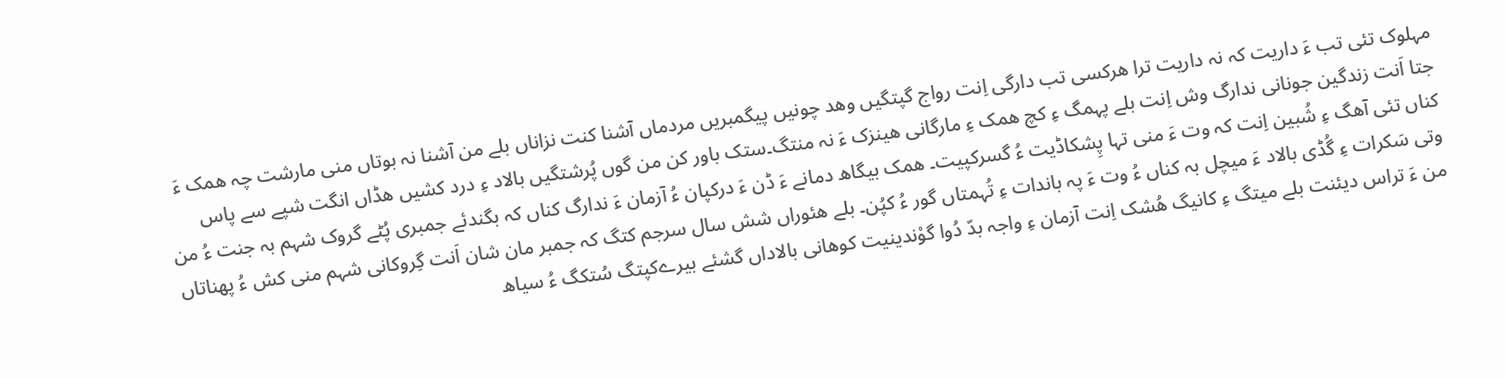مہلوک تئی تب ءَ داریت کہ نہ داریت ترا ھرکسی تب دارگی اِنت رواج گپتگیں وھد چونیں پیگمبریں مردماں آشنا کنت نزاناں بلے من آشنا نہ بوتاں منی مارشت چہ ھمک ءَ جتا اَنت زندگین جونانی ندارگ وش اِنت بلے پہمگ ءِ کچ ھمک ءِ مارگانی ھینزک ءَ نہ منتگ۔ستک باور کن من گوں پُرشتگیں بالاد ءِ درد کشیں ھڈاں انگت شپے سے پاس کناں تئی آھگ ءِ شُبین اِنت کہ وت ءَ منی تہا پِشکاڈیت ءُ گسرکپیت۔ ھمک بیگاھ دمانے ءَ ڈن ءَ درکپان ءُ آزمان ءَ ندارگ کناں کہ بگندئے جمبری پُٹے گروک شہم بہ جنت ءُ من وتی سَکرات ءِ گُڈی بالاد ءَ میچل بہ کناں ءُ وت ءَ پہ باندات ءِ تُہمتاں گور ءُ کپُن۔ بلے ھئوراں شش سال سرجم کتگ کہ جمبر مان شان اَنت گِروکانی شہم منی کش ءُ پھناتاں من ءَ تراس دیئنت بلے میتگ ءِ کانیگ ھُشک اِنت آزمان ءِ واجہ بدّ دُوا گوْندینیت کوھانی بالاداں گشئے بیرےکپتگ سُتکگ ءُ سیاھ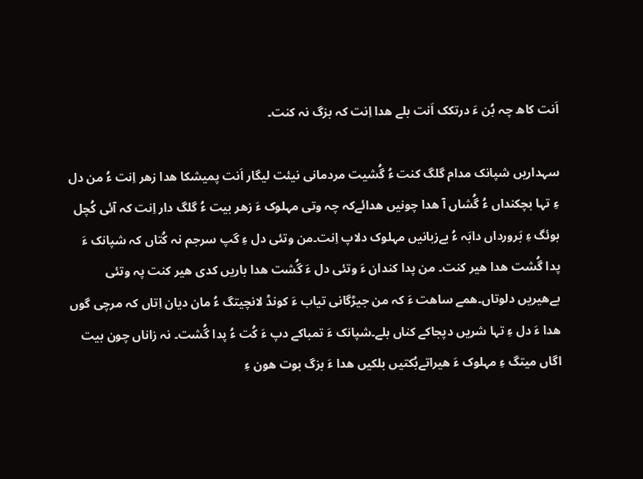اَنت کاھ چہ بُن ءَ درتکک اَنت بلے ھدا اِنت کہ بزگ نہ کنت۔

سہداریں شپانک مدام گلگ کنت ءُ گُشیت مردمانی نیئت لیگار اَنت پمیشکا ھدا زھر اِنت ءُ من دل ءِ تہا بچکنداں ءُ گُشاں آ ھدا چونیں ھدائےکہ چہ وتی مہلوک ءَ زھر بیت ءُ گلگ دار اِنت کہ آئی کُچل بوئگ ءِ بَرورداں دابَہ ءُ بےزبانیں مہلوک دلاپ اِنت۔من وتئی دل ءِ گپ سرجم نہ کُتاں کہ شپانک ءَ پدا گُشت ھدا ھیر کنت۔ من پدا کندان ءَ وتئی دل ءَ گُشت ھدا باریں کدی ھیر کنت پہ وتئی بےھیریں دلوتاں۔ھمے ساھت ءَ کہ من جیڑگانی تیاب ءَ کونڈ لانچیتگ ءُ مان دیان اِتاں کہ مرچی گوں ھدا ءَ دل ءِ تہا شریں دپجاکے کناں بلے۔شپانک ءَ تمباکے دپ ءَ کُت ءُ پدا گُشت۔ نہ زاناں چون بیت اگاں میتگ ءِ مہلوک ءَ ھیراتےبُکتیں بلکیں ھدا ءَ بزگ بوت ھون ءِ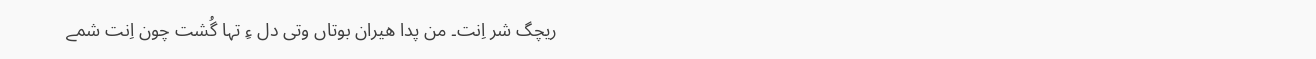ریچگ شر اِنت۔ من پدا ھیران بوتاں وتی دل ءِ تہا گُشت چون اِنت شمے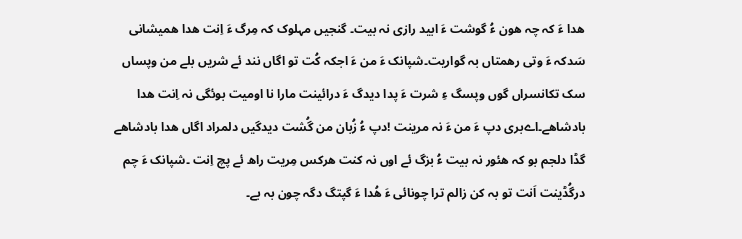ھدا ءَ کہ چہ ھون ءُ گوشت ءَ ابید رازی نہ بیت۔ گنجیں مہلوک کہ مِرگ ءَ اِنت ھدا ھمیشانی سَدکہ ءَ وتی رھمتاں بہ گواریت۔شپانک ءَ من ءَ اجکہ کُت تو اگاں نند ئے شریں بلے من وپساں سک تکانسراں گوں وپسگ ءِ شرت ءَ پدا دیدگ ءَ درائینت مارا نا اومیت بوئگی نہ اِنت ھدا بادشاھے۔اےبری دپ ءَ من ءَ نہ مرینت !دپ ءُ زُبان من گُشت دیدگیں دلمراد اگاں ھدا بادشاھے گڈا دلجم بو کہ ھئور نہ بیت ءُ بزگ ئے اوں نہ کنت ھرکس مِریت راھ ئے پچ اِنت ۔شپانک ءَ چم درگُڈینت اَنت تو بہ کن زالم ترا چونائی ءَ ھُدا ءَ گپتگ دگہ چون بہ بے۔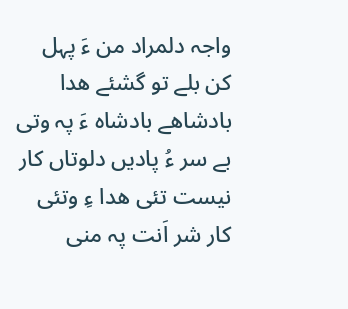واجہ دلمراد من ءَ پہل کن بلے تو گشئے ھدا بادشاھے بادشاہ ءَ پہ وتی بے سر ءُ پادیں دلوتاں کار نیست تئی ھدا ءِ وتئی کار شر اَنت پہ منی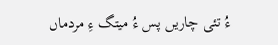ءُ تئی چاریں پس ءُ میتگ ءِ مردماں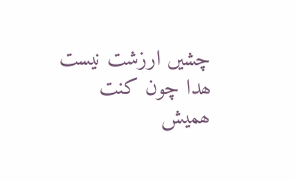چشیں ارزشت نیست ھدا چون کنت ھمیش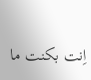اِنت بکنت ما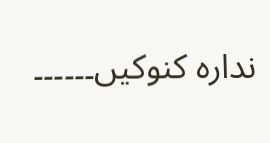ندارہ کنوکیں۔۔۔۔۔۔